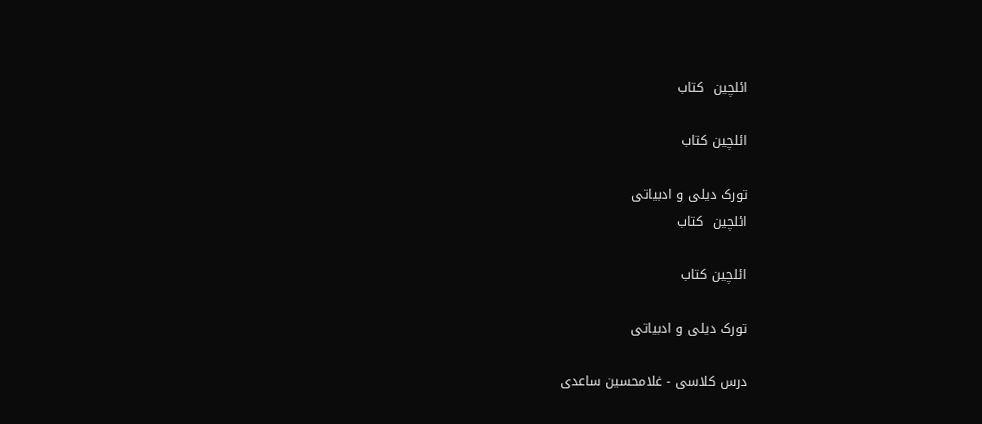ائلچین  کتاب

ائلچین کتاب

تورک دیلی و ادبیاتی
ائلچین  کتاب

ائلچین کتاب

تورک دیلی و ادبیاتی

درس کلاسی - غلامحسین ساعدی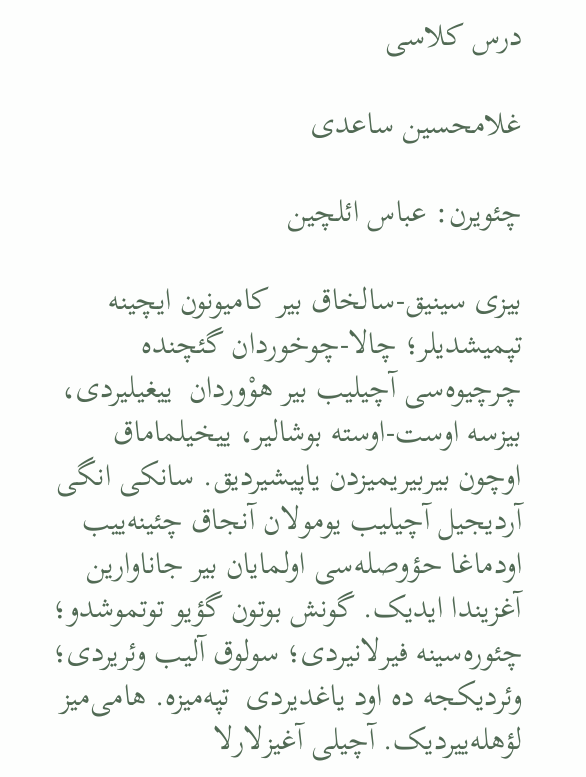درس کلاسی

غلامحسین ساعدی

چئویرن: عباس ائلچین

بیزی سینیق-سالخاق بیر کامیونون ایچینه تپمیشدیلر؛ چالا-چوخوردان گئچنده چرچیوه‌سی آچیلیب بیر هوْوردان  ییغیلیردی، بیزسه اوست-اوسته بوشالیر، ییخیلماماق اوچون بیربیریمیزدن یاپیشیردیق. سانکی انگی آردیجیل آچیلیب یومولان آنجاق چئینه‌ییب اودماغا حؤوصله‌سی اولمایان بیر جاناوارین آغزیندا ایدیک. گونش بوتون گؤیو توتموشدو؛ چئوره‌سینه فیرلانیردی؛ سولوق آلیب وئریردی؛ وئردیکجه ده اود یاغدیردی  تپه‌میزه. هامی‌میز لؤهله‌ییردیک. آچیلی آغیزلارلا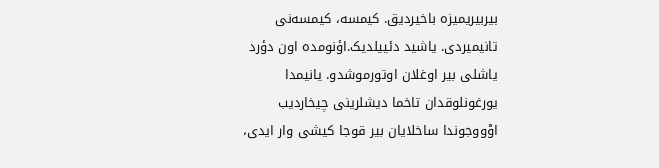بیربیریمیزه باخیردیق. کیمسه، کیمسه‌نی تانیمیردی. یاشید دئییلدیک.اؤنومده اون دؤرد یاشلی بیر اوغلان اوتورموشدو. یانیمدا یورغونلوقدان تاخما دیشلرینی چیخاردیب اوْووجوندا ساخلایان بیر قوجا کیشی وار ایدی،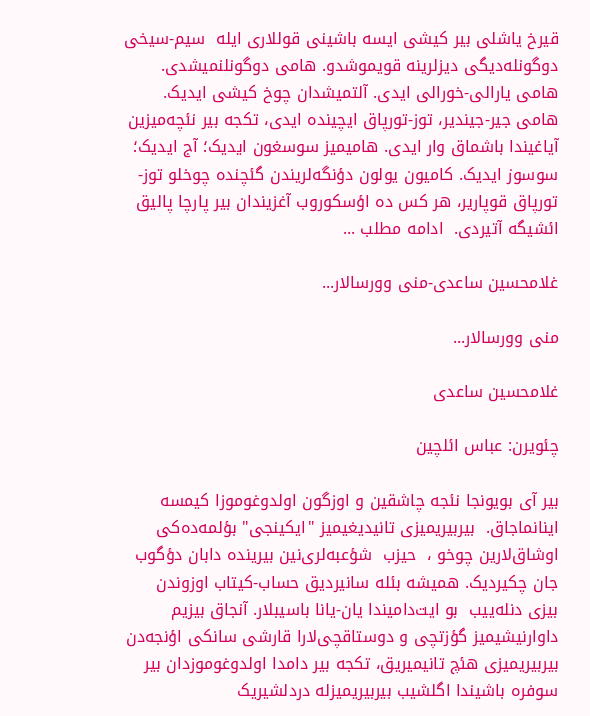قیرخ یاشلی بیر کیشی ایسه باشینی قوللاری ایله  سیم-سیخی دوگونله‌دیگی دیزلرینه قویموشدو. هامی دوگونلنمیشدی. هامی یارالی-خورالی ایدی. آلتمیشدان چوخ کیشی ایدیک. هامی جیر-جیندیر، توز-تورپاق ایچینده ایدی، تکجه بیر نئچه‌میزین آیاغیندا باشماق وار ایدی. هامیمیز سوسغون ایدیک؛ آج ایدیک؛ سوسوز ایدیک. کامیون یولون دؤنگه‌لریندن گئچنده چوخلو توز-تورپاق قوپاریر، هر کس‌ ده اؤسکوروب آغزیندان بیر پارچا پالیق ائشیگه آتیردی.  ادامه مطلب ...

غلامحسین ساعدی-منی وورسالار...

منی وورسالار...

غلامحسین ساعدی

چئویرن: عباس ائلچین

بیر آی بویونجا نئجه چاشقین و اوزگون اولدوغوموزا کیمسه اینانماجاق.  بیربیریمیزی تانیدیغیمیز "ایکینجی" بؤلمه‌ده‌کی اوشاق‌لارین چوخو‌ ،  حیزب  شؤعبه‌لری‌نین بیرینده دابان دؤگوب جان چکیردیک. همیشه بئله سانیردیق حساب-کیتاب اوزوندن بیزی دنله‌ییب  بو ایت‌دامیندا یان-یانا باسیبلار. آنجاق بیزیم داوارنیشیمیز گؤزتچی‌ و دوستاقچی‌لارا قارشی سانکی اؤنجه‌دن بیربیریمیزی هئچ تانیمیریق، تکجه بیر دامدا اولدوغوموزدان بیر سوفره باشیندا اگلشیب بیربیریمیزله دردلشیریک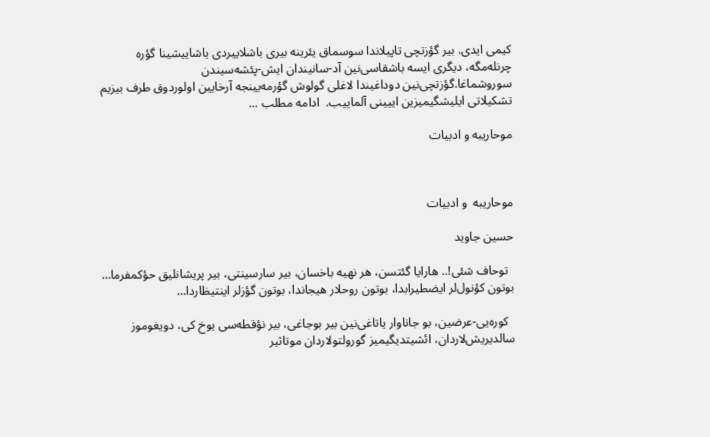کیمی ایدی. بیر گؤزتچی تاپیلاندا سوسماق یئرینه بیری باشلاییردی یاشاییشینا گؤره چرنله‌مگه، دیگری ایسه باشقاسی‌نین آد-سانیندان ایش-پئشه‌سیندن سوروشماغا.گؤزتچی‌نین دوداغیندا لاغلی گولوش گؤرمه‌یینجه آرخایین اولوردوق طرف بیزیم تشکیلاتی ایلیشگیمیزین اییینی آلماییب.  ادامه مطلب ...

موحاریبه و ادبیات



موحاریبه  و ادبیات

حسین جاوید

  توحاف شئی!.. هارایا گئتسن، هر نهیه باخسان، بیر سارسینتی، بیر پریشانلیق حؤکمفرما… بوتون کؤنول‌لر ایضطیرابدا، بوتون روحلار هیجاندا، بوتون گؤزلر اینتیظاردا…

  کوره‌یی-عرضین، بو جاناوار یاتاغی‌نین بیر بوجاغی، بیر نؤقطه‌سی یوخ کی، دویغوموز سالدیریش‌لاردان، ائشیتدیگیمیز گورولتولاردان موتاثیر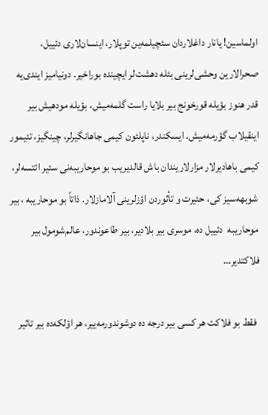اولماسین! یانار داغلاردان سئچیلمه‌ین توپلار، اینسان‌لاری دئییل، صحرالارین وحشی‌لرینی بئله دهشت‌لر ایچینده بوراخیر. دونیامیز ایندی‌یه قدر هنوز بؤیله قورخونج بیر بلایا راست گلمه‌میش، بؤیله مودهیش بیر اینقیلاب گؤرمه‌میش. ایسکندر، ناپلئون کیمی جاهانگیرلر، چینگیز، تئیمور کیمی باهادیرلار مزارلاریندان باش قالدیریب بو موحاریبه‌نی سئیر ائتسه‌لر، شوبهه‌سیز کی، حئیرت و تأثوردن اؤزلرینی آلامازلار. ذاتاً بو موحاریبه ، بیر موحاریبه  دئییل ده، موسری بیر بلادیر، بیر طاعوندور، عالم‌شومول بیر فلاکتدیر…

 فقط بو فلاکت هر کسی بیر درجه ده دوشوندورمه‌ییر، هر اؤلکه‌ده بیر تاثیر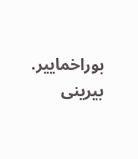بوراخماییر. بیرینی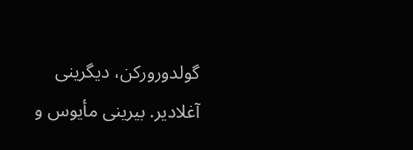گولدورورکن، دیگرینی آغلادیر. بیرینی مأیوس و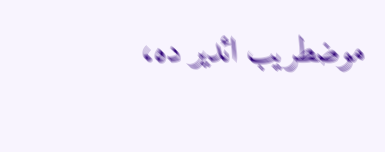موضطریب ائدیر ده،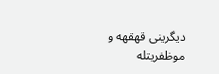دیگرینی قهقهه و موظفریتله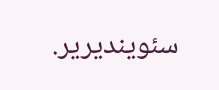سئویندیریر.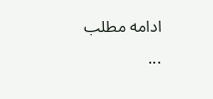ادامه مطلب ...